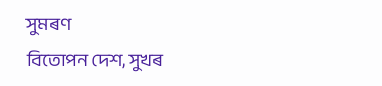সুমৰণ
বিতোপন দেশ, সুখৰ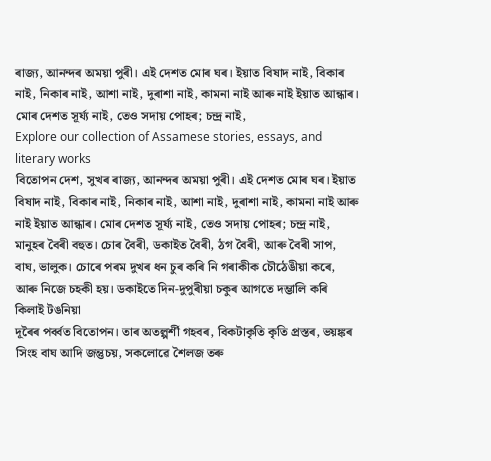ৰাজ্য, আনন্দৰ অময়া পুৰী। এই দেশত মোৰ ঘৰ। ইয়াত বিষাদ নাই, বিকাৰ নাই, নিকাৰ নাই, আশা নাই, দুৰাশা নাই, কামনা নাই আৰু নাই ইয়াত আন্ধাৰ। মোৰ দেশত সূৰ্য্য নাই, তেও সদায় পোহৰ; চন্দ্ৰ নাই,
Explore our collection of Assamese stories, essays, and literary works
বিতোপন দেশ, সুখৰ ৰাজ্য, আনন্দৰ অময়া পুৰী। এই দেশত মোৰ ঘৰ। ইয়াত বিষাদ নাই, বিকাৰ নাই, নিকাৰ নাই, আশা নাই, দুৰাশা নাই, কামনা নাই আৰু নাই ইয়াত আন্ধাৰ। মোৰ দেশত সূৰ্য্য নাই, তেও সদায় পোহৰ; চন্দ্ৰ নাই,
মানুহৰ বৈৰী বহুত। চোৰ বৈৰী, ডকাইত বৈৰী, ঠগ বৈৰী, আৰু বৈৰী সাপ, বাঘ, ভালুক। চোৰে পৰম দুখৰ ধন চুৰ কৰি নি গৰাকীক চৌঠেঙীয়া কৰে, আৰু নিজে চহকী হয়। ডকাইতে দিন-দুপুৰীয়া চকুৰ আগতে দম্ভালি কৰি কিলাই টঙনিয়া
দূৰৈৰ পৰ্ব্বত বিতোপন। তাৰ অতল্পৰ্শী গহবৰ, বিকটাকৃতি কৃতি প্ৰস্তৰ, ভয়ঙ্কৰ সিংহ বাঘ আদি জন্তুচয়, সকলোৱে শৈলজ তৰু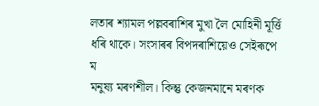লতাৰ শ্যামল পল্লবৰাশিৰ মুখা লৈ মোহিনী মূৰ্ত্তি ধৰি থাকে। সংসাৰৰ বিপদৰাশিয়েও সেইৰূপে ম
মনুষ্য মৰণশীল। কিন্তু কেজনমানে মৰণক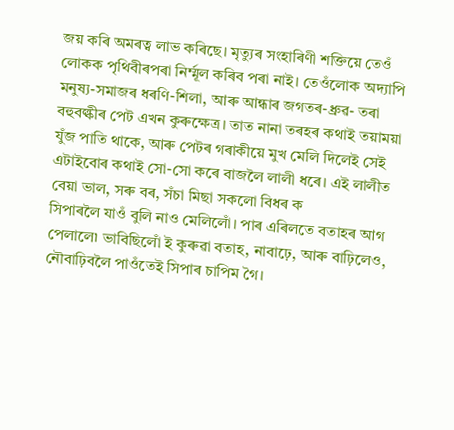জয় কৰি অমৰত্ব লাভ কৰিছে। মৃত্যুৰ সংহাৰিণী শক্তিয়ে তেওঁ লোকক পৃথিবীৰপৰা নিৰ্ম্মূল কৰিব পৰা নাই। তেওঁলোক অদ্যাপি মনুষ্য-সমাজৰ ধৰণি-শিলা, আৰু আন্ধাৰ জগতৰ-ধ্ৰুৱ- তৰা
বহুবল্কীৰ পেট এখন কুৰুক্ষেত্ৰ। তাত নানা তৰহৰ কথাই তয়াময়া যুঁজ পাতি থাকে, আৰু পেটৰ গৰাকীয়ে মুখ মেলি দিলেই সেই এটাইবোৰ কথাই সো-সো কৰে বাজলৈ লালী ধৰে। এই লালীত বেয়া ভাল, সৰু বৰ, সঁচা মিছা সকলো বিধৰ ক
সিপাৰলৈ যাওঁ বুলি নাও মেলিলোঁ। পাৰ এৰিলতে বতাহৰ আগ পেলালে৷ ভাবিছিলোঁ ই কুৰুৱা বতাহ, নাবাঢ়ে, আৰু বাঢ়িলেও, নৌবাঢ়িবলৈ পাওঁতেই সিপাৰ চাপিম গৈ।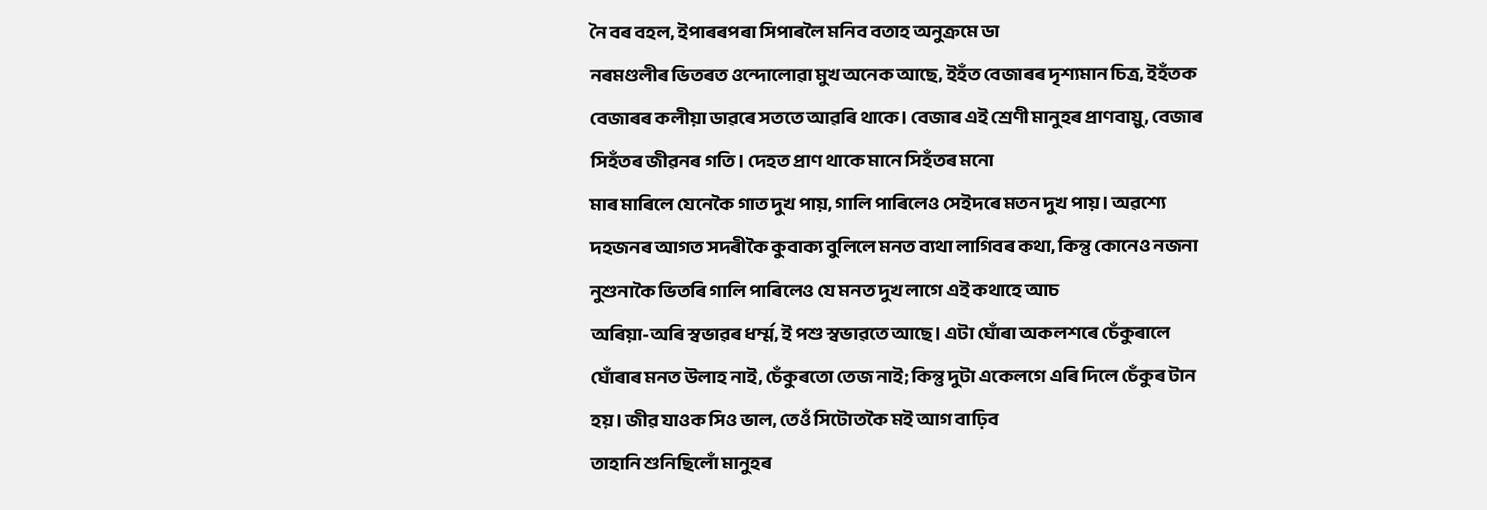নৈ বৰ বহল, ইপাৰৰপৰা সিপাৰলৈ মনিব বতাহ অনুক্রমে ডা
নৰমণ্ডলীৰ ভিতৰত ওন্দোলোৱা মুখ অনেক আছে, ইহঁত বেজাৰৰ দৃশ্যমান চিত্ৰ, ইহঁতক বেজাৰৰ কলীয়া ডাৱৰে সততে আৱৰি থাকে। বেজাৰ এই শ্ৰেণী মানুহৰ প্ৰাণবায়ু, বেজাৰ সিহঁতৰ জীৱনৰ গতি। দেহত প্ৰাণ থাকে মানে সিহঁতৰ মনো
মাৰ মাৰিলে যেনেকৈ গাত দুখ পায়, গালি পাৰিলেও সেইদৰে মতন দুখ পায়। অৱশ্যে দহজনৰ আগত সদৰীকৈ কুবাক্য বুলিলে মনত ব্যথা লাগিবৰ কথা, কিন্তু কোনেও নজনা নুশুনাকৈ ভিতৰি গালি পাৰিলেও যে মনত দুখ লাগে এই কথাহে আচ
অৰিয়া-অৰি স্বভাৱৰ ধৰ্ম্ম, ই পশু স্বভাৱতে আছে। এটা ঘোঁৰা অকলশৰে চেঁকুৰালে ঘোঁৰাৰ মনত উলাহ নাই, চেঁকুৰতো তেজ নাই; কিন্তু দুটা একেলগে এৰি দিলে চেঁকুৰ টান হয়। জীৱ যাওক সিও ভাল, তেওঁ সিটোতকৈ মই আগ বাঢ়িব
তাহানি শুনিছিলোঁ মানুহৰ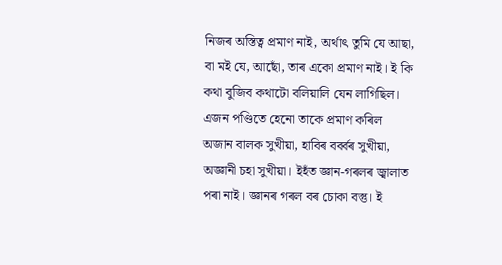নিজৰ অস্তিত্ব প্রমাণ নাই, অর্থাৎ তুমি যে আছা, বা মই যে, আছোঁ, তাৰ একো প্রমাণ নাই। ই কি কথা বুজিব কথাটো বলিয়ালি যেন লাগিছিল। এজন পণ্ডিতে হেনো তাকে প্রমাণ কৰিল
অজান বালক সুখীয়া, হাবিৰ বৰ্ব্বৰ সুখীয়া, অজ্ঞানী চহা সুখীয়া। ইহঁত জ্ঞান-গৰলৰ জ্বালাত পৰা নাই। জ্ঞানৰ গৰল বৰ চোকা বস্তু। ই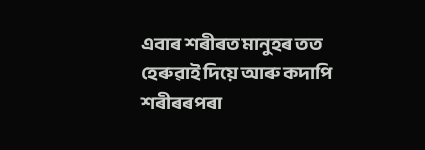এবাৰ শৰীৰত মানুহৰ তত হেৰুৱাই দিয়ে আৰু কদাপি শৰীৰৰপৰা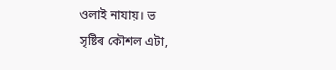ওলাই নাযায়। ভ
সৃষ্টিৰ কৌশল এটা,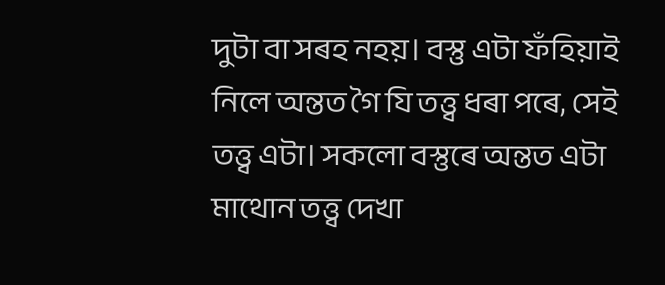দুটা বা সৰহ নহয়। বস্তু এটা ফঁহিয়াই নিলে অন্তত গৈ যি তত্ত্ব ধৰা পৰে, সেই তত্ত্ব এটা। সকলো বস্তুৰে অন্তত এটা মাথোন তত্ত্ব দেখা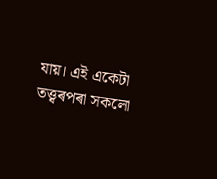যায়। এই একেটা তত্ত্বৰপৰা সকলো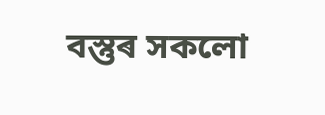বস্তুৰ সকলো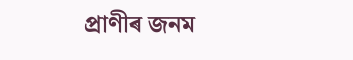প্ৰাণীৰ জনম